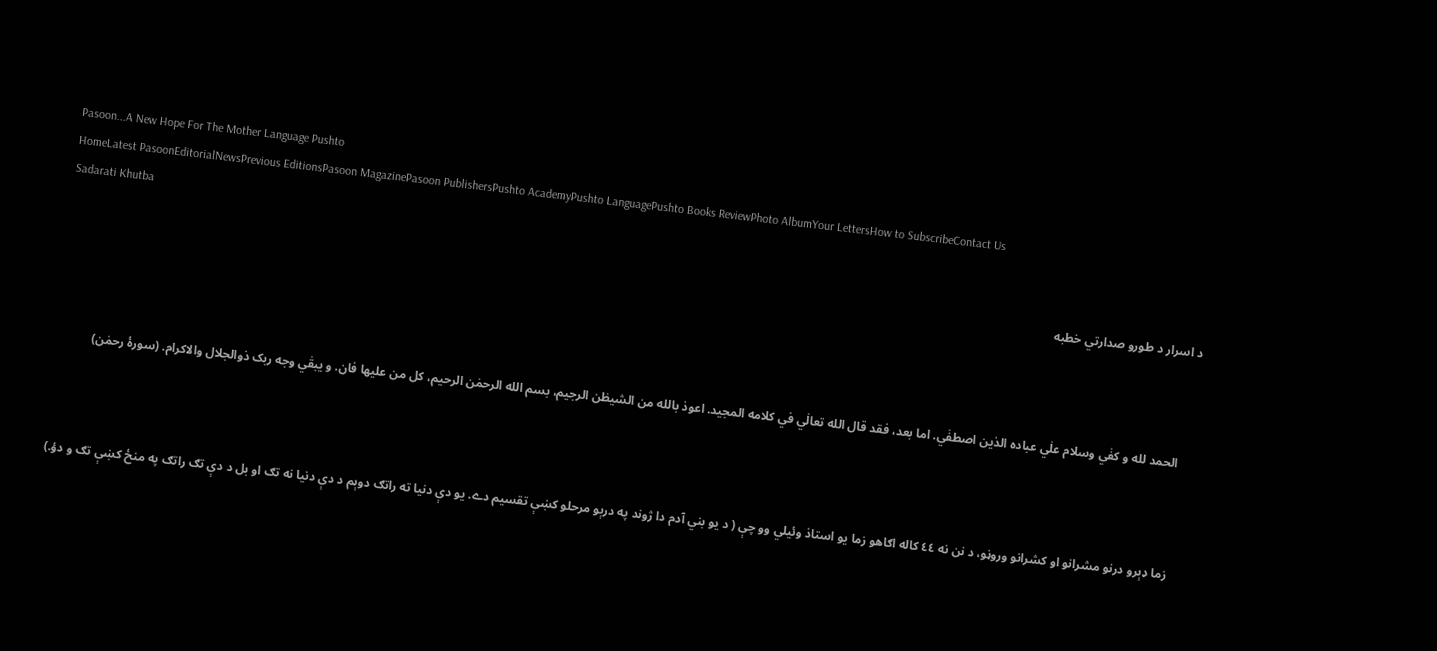Pasoon...A New Hope For The Mother Language Pushto
HomeLatest PasoonEditorialNewsPrevious EditionsPasoon MagazinePasoon PublishersPushto AcademyPushto LanguagePushto Books ReviewPhoto AlbumYour LettersHow to SubscribeContact Us
Sadarati Khutba

د اسرار د طورو صدارتي خطبه



    الحمد لله و کفٰي وسلام علٰي عباده الذين اصطفٰي. اما بعد، فقد قال الله تعالٰي في کلامه المجيد. اعوذ بالله من الشيطٰن الرجيم، بسم الله الرحمٰن الرحيم، کل من عليها فان. و يبقٰي وجه ربک ذوالجلال والاکرام. (سورۀ رحمٰن)



    زما ډېرو درنو مشرانو او کشرانو وروڼو، د نن نه ٤٤ کاله اګاهو زما يو استاذ وئيلي وو چې ( د يو بني آدم دا ژوند په درېو مرحلو کښې تقسيم دے. يو دې دنيا ته راتګ دوېم د دې دنيا نه تګ او بل د دې تګ راتګ په منځ کښې تګ و دؤ.)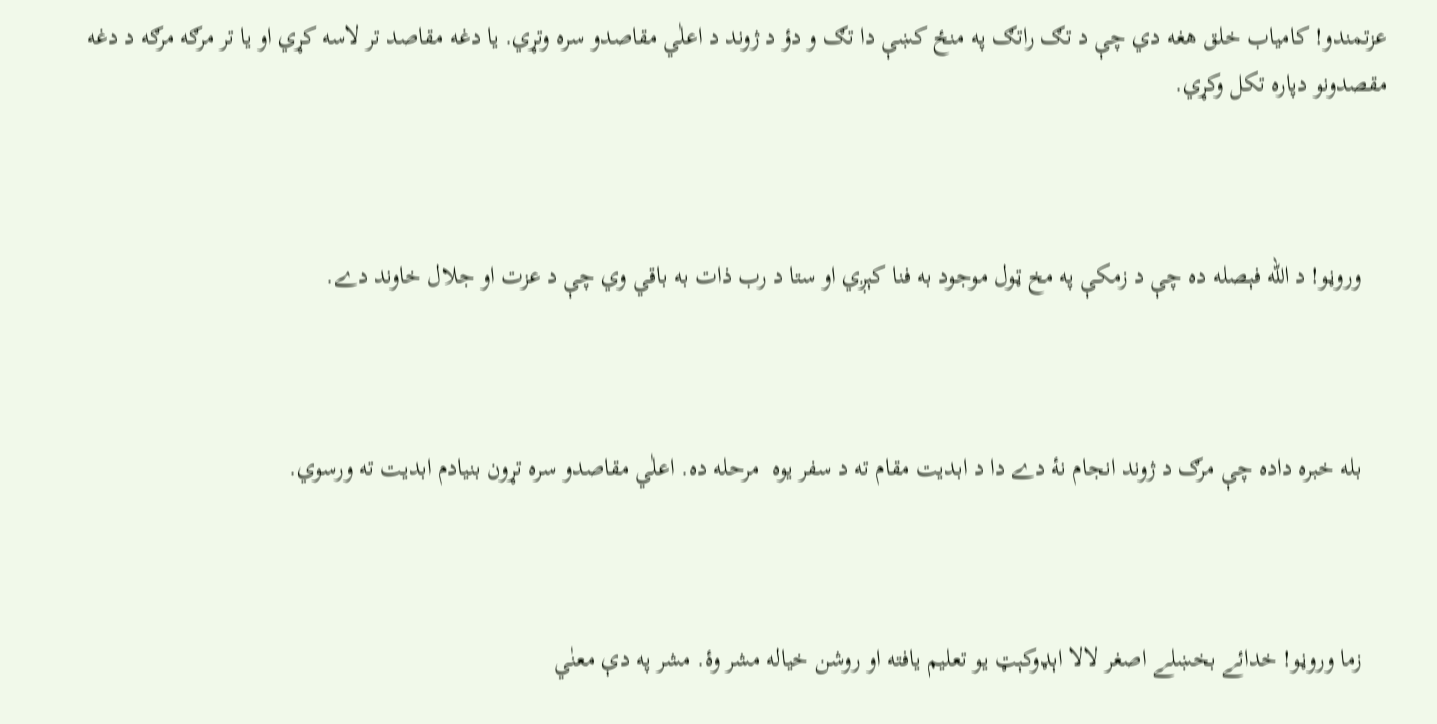عزتمندو! کامياب خلق هغه دي چې د تګ راتګ په منځ کښې دا تګ و دؤ د ژوند د اعلٰي مقاصدو سره وتړي. يا دغه مقاصد تر لاسه کړي او يا تر مرګه مرګه د دغه مقصدونو دپاره تکل وکړي.



    وروڼو! د الله فېصله ده چې د زمکې په مخ ټول موجود به فنا کېږي او ستا د رب ذات به باقي وي چې د عزت او جلال خاوند دے.



    بله خبره داده چې مرګ د ژوند انجام نۀ دے دا د ابديت مقام ته د سفر يوه  مرحله ده. اعلٰي مقاصدو سره تړون بنيادم ابديت ته ورسوي.



    زما وروڼو! خدائے بخښلے اصغر لالا اېډوکېټ يو تعليم يافته او روشن خياله مشر وۀ. مشر په دې معنٰي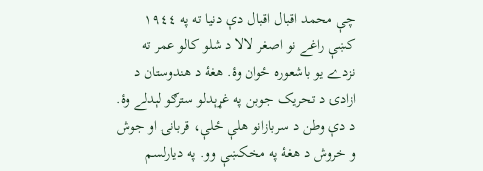چې محمد اقبال اقبال دې دنيا ته په ١٩٤٤ کښې راغے نو اصغر لالا د شلو کالو عمر ته نزدے يو باشعوره ځوان وۀ. هغۀ د هندوستان د ازادۍ د تحريک جوبن په غړېدلو سترګو لېدلے وۀ. د دې وطن د سربازانو هلې ځلې، قربانۍ او جوش و خروش د هغۀ په مخکښې وو. په ديارلسم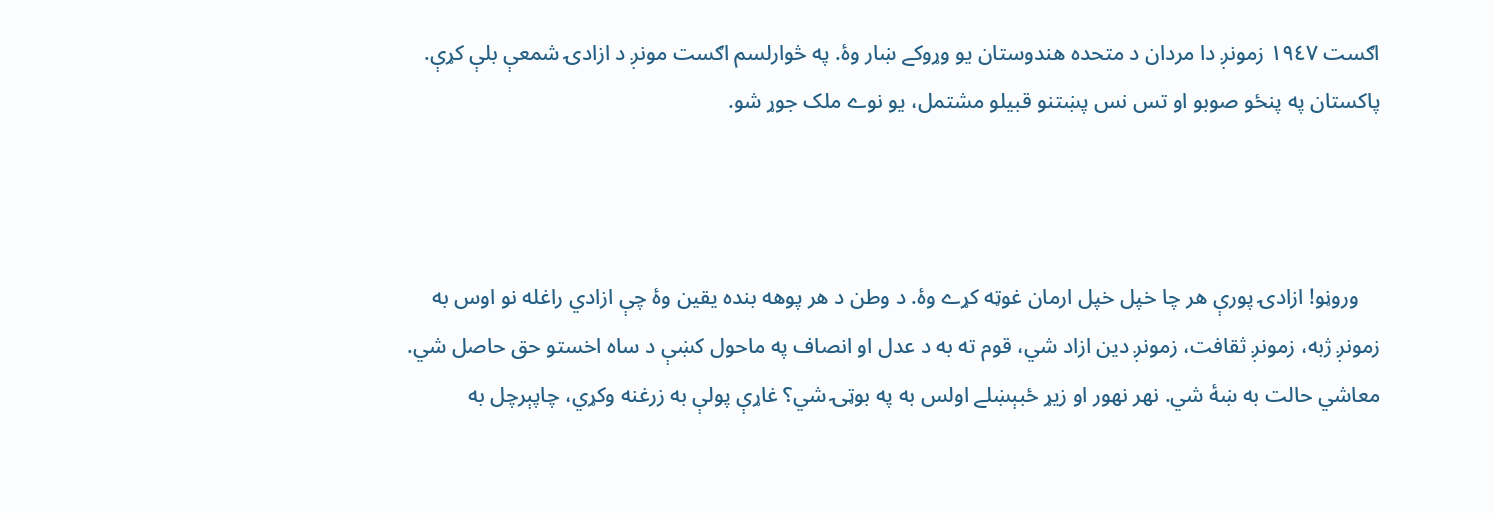اګست ١٩٤٧ زمونږ دا مردان د متحده هندوستان يو وړوکے ښار وۀ. په څوارلسم اګست مونږ د ازادۍ شمعې بلې کړې. پاکستان په پنځو صوبو او تس نس پښتنو قبيلو مشتمل، يو نوے ملک جوړ شو.



    وروڼو! ازادۍ پورې هر چا خپل خپل ارمان غوټه کړے وۀ. د وطن د هر پوهه بنده يقين وۀ چې ازادي راغله نو اوس به زمونږ ژبه، زمونږ ثقافت، زمونږ دين ازاد شي، قوم ته به د عدل او انصاف په ماحول کښې د ساه اخستو حق حاصل شي. معاشي حالت به ښۀ شي. نهر نهور او زيړ ځبېښلے اولس به په بوټۍ شي؟ غاړې پولې به زرغنه وکړي، چاپېرچل به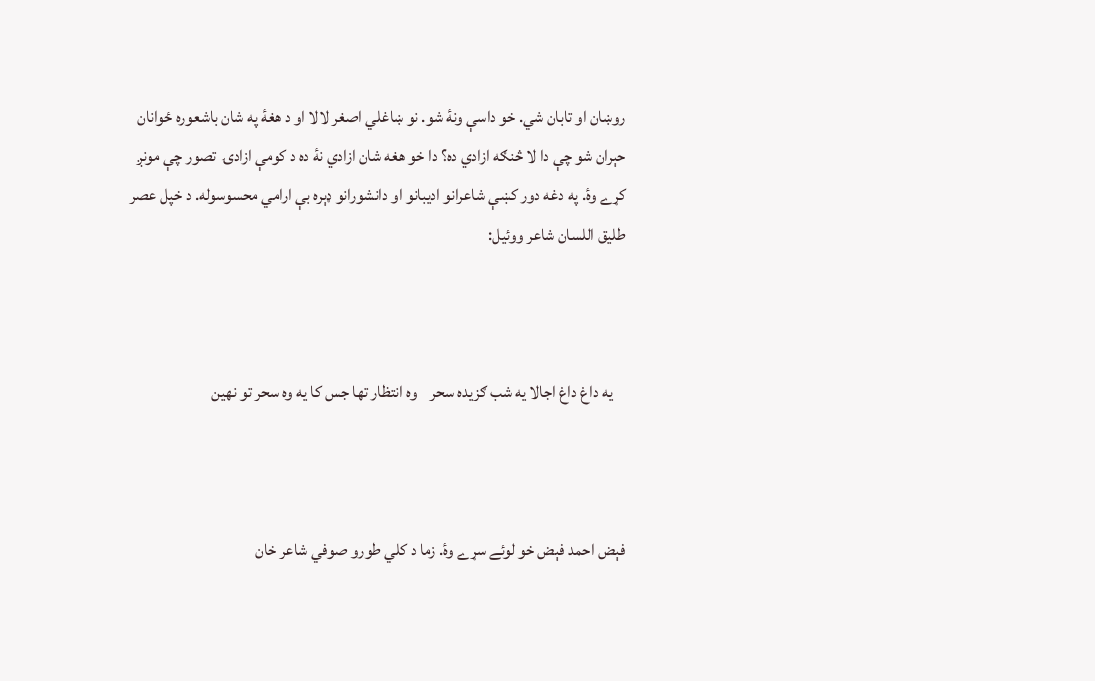روښان او تابان شي. خو داسې ونۀ شو. نو ښاغلي اصغر لالا او د هغۀ په شان باشعوره ځوانان حېران شو چې دا لا څنګه ازادي ده؟ دا خو هغه شان ازادي نۀ ده د کومې ازادۍ  تصور چې مونږ کړے وۀ. په دغه دور کښې شاعرانو اديبانو او دانشورانو ډېره بې ارامي محسوسوله. د خپل عصر طليق اللسان شاعر ووئيل:



    يه داغ داغ اجالا يه شب ګزيده سحر    وه انتظار تها جس کا يه وه سحر تو نهين



فېض احمد فېض خو لوئے سړے وۀ. زما د کلي طورو صوفي شاعر خان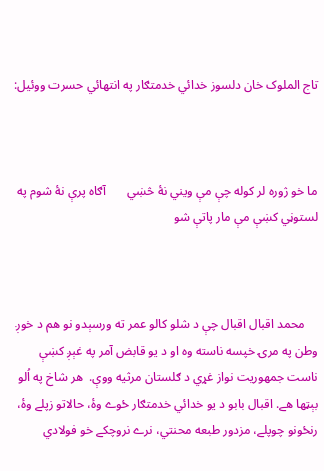تاج الملوک خان دلسوز خدائي خدمتګار په انتهائي حسرت ووئيل:



ما خو ژوره لر کوله چې مې ويني نۀ څښي       آګاه پرې نۀ شوم په لستوڼي کښې مې مار پاتې شو



    محمد اقبال اقبال چې د شلو کالو عمر ته ورسېدو نو هم د خوږ وطن په مرۍ خپسه ناسته وه او د يو قابض آمر په غېږ کښې ناست جمهوريت نواز غړي د ګلستان مرثيه ووې.  هر شاخ په اُلو بېټها هے. اقبال بابو د يو خدائي خدمتګار ځوے وۀ، حالاتو زپلے وۀ، رنځونو چوپلے، مزدور طبعه محنتي، نرے نروچکے خو فولادي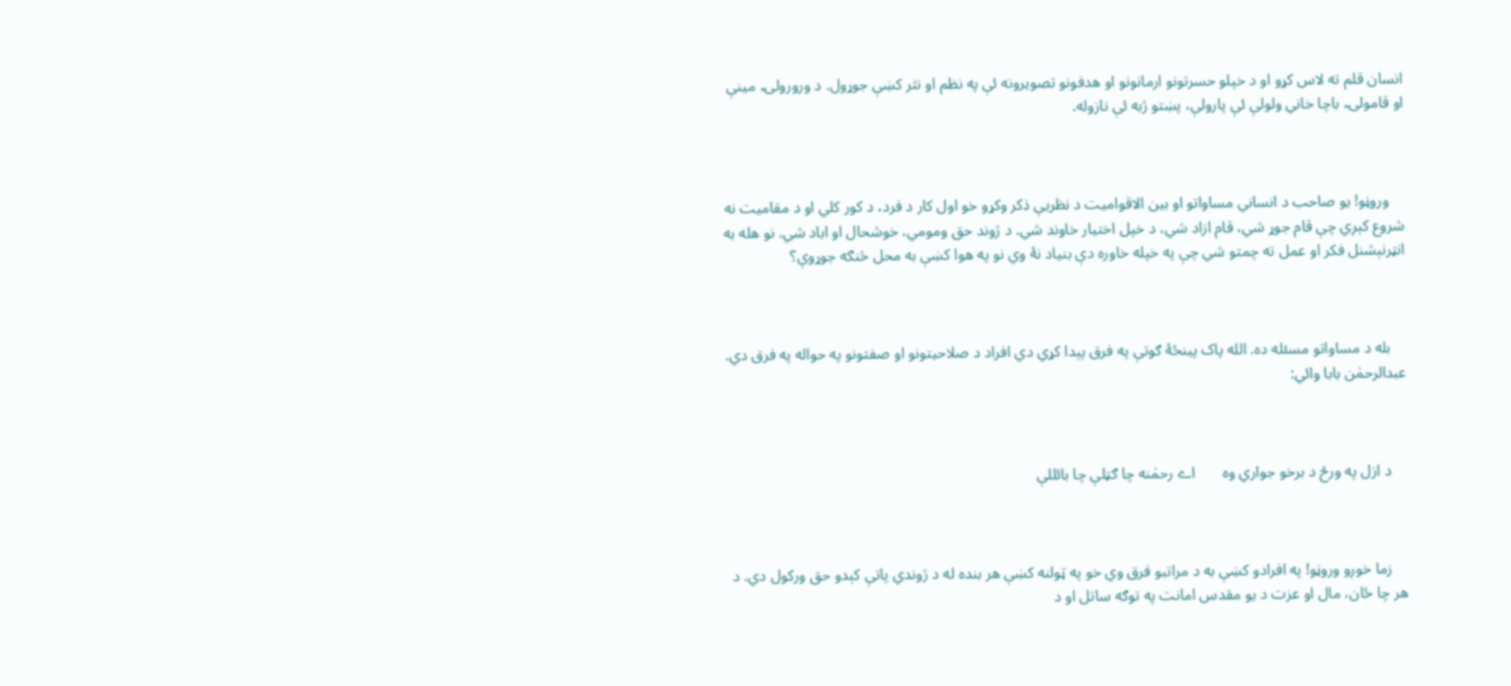انسان قلم ته لاس کړو او د خپلو حسرتونو ارمانونو او هدفونو تصويرونه ئې په نظم او نثر کښې جوړول. د ورورولۍ، مينې او قامولۍ، باچا خاني ولولې ئې پارولې، پښتو ژبه ئې نازوله.



    وروڼو! يو صاحب د انساني مساواتو او بين الاقواميت د نظريې ذکر وکړو خو اول کار د فرد، د کور کلي او د مقاميت نه شروع کېږي چې قام جوړ شي، قام ازاد شي، د خپل اختيار خاوند شي. د ژوند حق ومومي، خوشحال او اباد شي. نو هله به انټرنېشنل فکر او عمل ته چمتو شي چې په خپله خاوره دې بنياد نۀ وي نو په هوا کښې به محل څنګه جوړوې؟



    بله د مساواتو مسئله ده. الله پاک پينځۀ ګوتې په فرق پېدا کړي دي افراد د صلاحيتونو او صفتونو په حواله په فرق دي.  عبدالرحمٰن بابا وائي:



    د ازل په ورځ د برخو جواري وه       اے رحمٰنه چا ګټلې چا بائللې



    زما خوږو وروڼو! په افرادو کښې به د مراتبو فرق وي خو په ټولنه کښې هر بنده له د ژوندي پاتې کېدو حق ورکول دي. د هر چا ځان، مال او عزت د يو مقدس امانت په توګه ساتل او د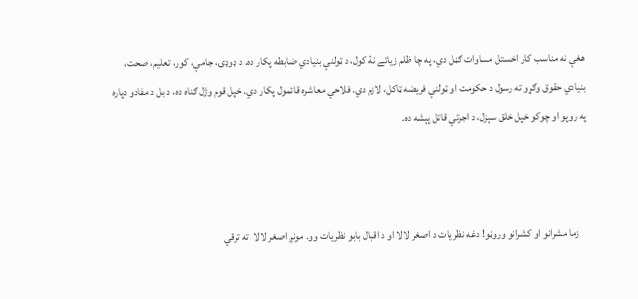هغې نه مناسب کار اخستل مساوات ګڼل دي، په چا ظلم زياتے نۀ کول، د ټولنې بنيادي ضابطه پکار ده. د ډوډۍ، جامې، کور، تعليم، صحت، بنيادي حقوق وګړو ته رسول د حکومت او ټولنې فريضه ټاکل، لازم دي. فلاحي معاشره قائمول پکار دي. خپل قوم وژل ګناه ده، د بل د مفادو دپاره په روپو او چوکو خپل خلق سېزل، د اجرتي قاتل پېشه ده.



    زما مشرانو او کشرانو وروڼو! دغه نظريات د اصغر لالا او د اقبال بابو نظريات وو. مونږ اصغر لالا  ته ترقي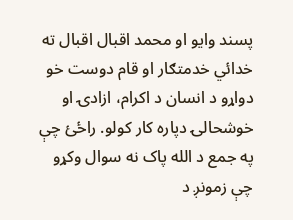پسند وايو او محمد اقبال اقبال ته خدائي خدمتګار او قام دوست خو دواړو د انسان د اکرام، ازادۍ او خوشحالۍ دپاره کار کولو. راځئ چې په جمع د الله پاک نه سوال وکړو چې زمونږ د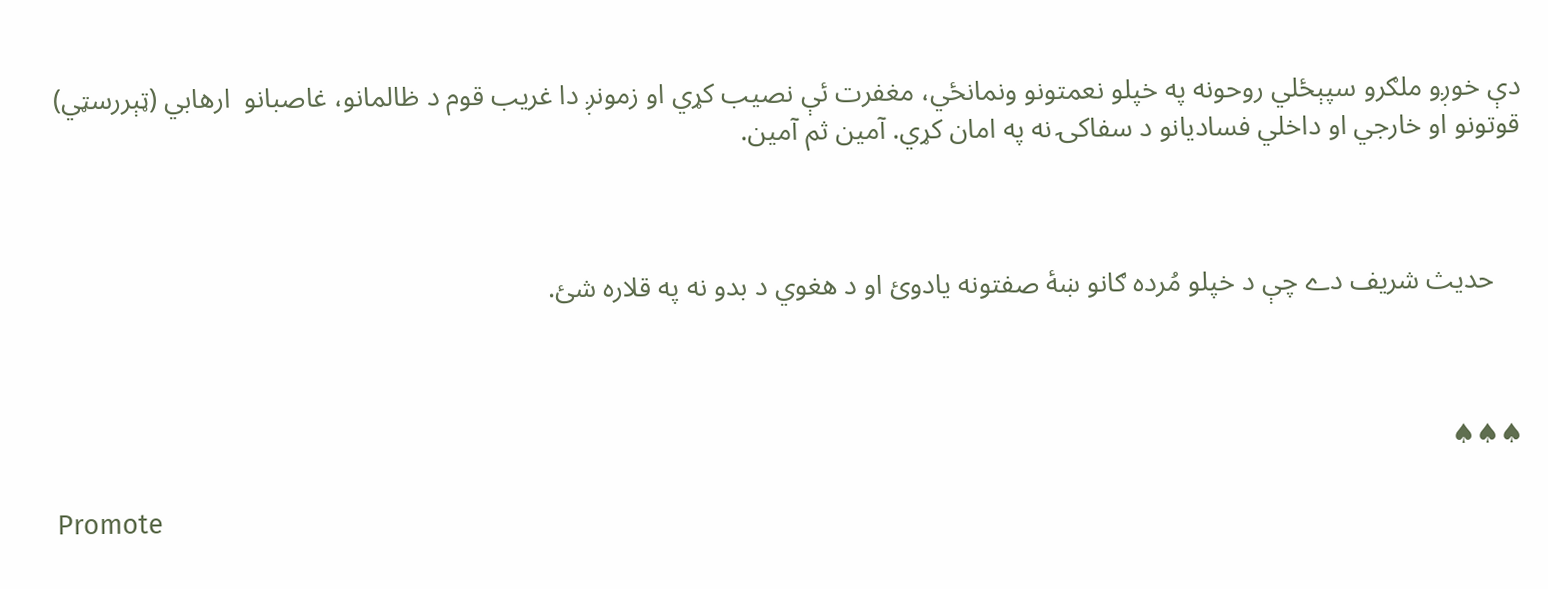دې خوږو ملګرو سپېځلي روحونه په خپلو نعمتونو ونمانځي، مغفرت ئې نصيب کړي او زمونږ دا غريب قوم د ظالمانو، غاصبانو  ارهابي (ټېررسټي) قوتونو او خارجي او داخلي فساديانو د سفاکۍ نه په امان کړي. آمين ثم آمين.



    حديث شريف دے چې د خپلو مُرده ګانو ښۀ صفتونه يادوئ او د هغوي د بدو نه په قلاره شئ.



♠♠♠

Promote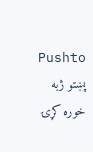Pushto   پښتو ژبه خوره کړۍ